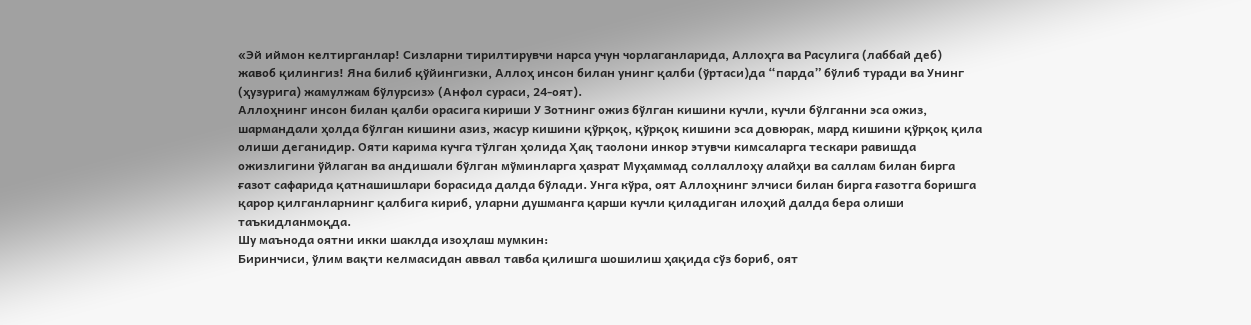«Эй иймон келтирганлар! Сизларни тирилтирувчи нарса учун чорлаганларида, Аллоҳга ва Расулига (лаббай деб) жавоб қилингиз! Яна билиб қўйингизки, Аллоҳ инсон билан унинг қалби (ўртаси)да “парда” бўлиб туради ва Унинг (ҳузурига) жамулжам бўлурсиз» (Анфол сураси, 24-оят).
Аллоҳнинг инсон билан қалби орасига кириши У Зотнинг ожиз бўлган кишини кучли, кучли бўлганни эса ожиз, шармандали ҳолда бўлган кишини азиз, жасур кишини қўрқоқ, қўрқоқ кишини эса довюрак, мард кишини қўрқоқ қила олиши деганидир. Ояти карима кучга тўлган ҳолида Ҳақ таолони инкор этувчи кимсаларга тескари равишда ожизлигини ўйлаган ва андишали бўлган мўминларга ҳазрат Муҳаммад соллаллоҳу алайҳи ва саллам билан бирга ғазот сафарида қатнашишлари борасида далда бўлади. Унга кўра, оят Аллоҳнинг элчиси билан бирга ғазотга боришга қарор қилганларнинг қалбига кириб, уларни душманга қарши кучли қиладиган илоҳий далда бера олиши таъкидланмоқда.
Шу маънода оятни икки шаклда изоҳлаш мумкин:
Биринчиси, ўлим вақти келмасидан аввал тавба қилишга шошилиш ҳақида сўз бориб, оят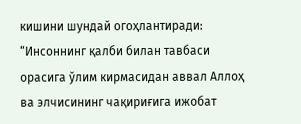кишини шундай огоҳлантиради: “Инсоннинг қалби билан тавбаси орасига ўлим кирмасидан аввал Аллоҳ ва элчисининг чақириғига ижобат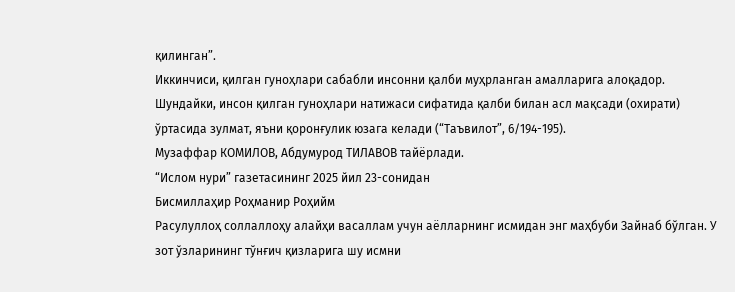қилинган”.
Иккинчиси, қилган гуноҳлари сабабли инсонни қалби муҳрланган амалларига алоқадор. Шундайки, инсон қилган гуноҳлари натижаси сифатида қалби билан асл мақсади (охирати) ўртасида зулмат, яъни қоронғулик юзага келади (“Таъвилот”, 6/194-195).
Музаффар КОМИЛОВ, Абдумурод ТИЛАВОВ тайёрлади.
“Ислом нури” газетасининг 2025 йил 23-сонидан
Бисмиллаҳир Роҳманир Роҳийм
Расулуллоҳ соллаллоҳу алайҳи васаллам учун аёлларнинг исмидан энг маҳбуби Зайнаб бўлган. У зот ўзларининг тўнғич қизларига шу исмни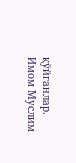қўйганлар.
Имом Муслим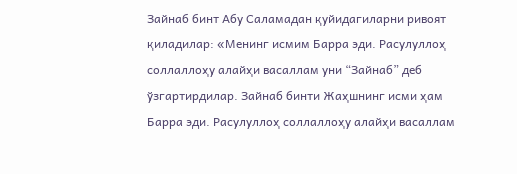Зайнаб бинт Абу Саламадан қуйидагиларни ривоят қиладилар: «Менинг исмим Барра эди. Расулуллоҳ соллаллоҳу алайҳи васаллам уни “Зайнаб” деб ўзгартирдилар. Зайнаб бинти Жаҳшнинг исми ҳам Барра эди. Расулуллоҳ соллаллоҳу алайҳи васаллам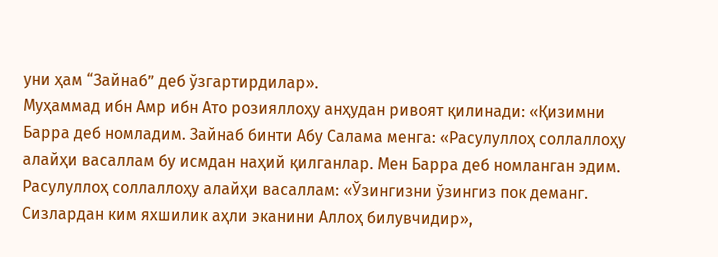уни ҳам “Зайнаб” деб ўзгартирдилар».
Муҳаммад ибн Амр ибн Ато розияллоҳу анҳудан ривоят қилинади: «Қизимни Барра деб номладим. Зайнаб бинти Абу Салама менга: «Расулуллоҳ соллаллоҳу алайҳи васаллам бу исмдан наҳий қилганлар. Мен Барра деб номланган эдим. Расулуллоҳ соллаллоҳу алайҳи васаллам: «Ўзингизни ўзингиз пок деманг. Сизлардан ким яхшилик аҳли эканини Аллоҳ билувчидир»,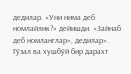дедилар. «Уни нима деб номлайлик?» дейишди. «Зайнаб деб номланглар», дедилар».
Гўзал ва хушбўй бир дарахт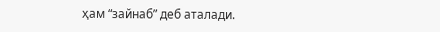ҳам “зайнаб” деб аталади.